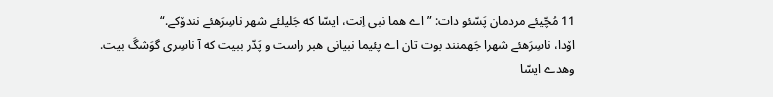11 مُچّیئے مردمان پَسّئو دات: ”اے هما نبی اِنت، ایسّا که جَلیلئے شهر ناسِرَهئے نندۆکے.“
اۆدا، ناسِرَهئے شهرا جَهمنند بوت تان اے پئیما نبیانی هبر راست و پَدّر ببیت که آ ناسِری گوَشگَ بیت.
وهدے ایسّا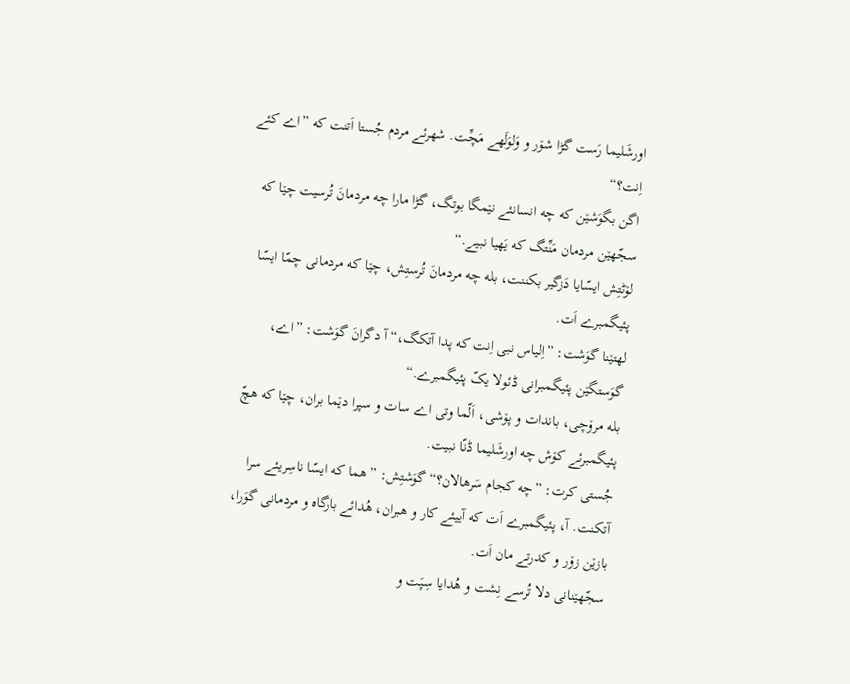اورشَلیما رَست گڑا شۆر و وَلوَلَهے مَچِّت. شهرئے مردم جُستا اَتنت که ”اے کئے اِنت؟“
اگن بگوَشێن که چه انسانئے نێمگا بوتگ، گڑا مارا چه مردمانَ تُرسیت چێا که سجّهێن مردمان مَنِّتگ که یَهیا نبیے.“
لۆٹتِش ایسّایا دَزگیر بکننت، بله چه مردمانَ تُرستِش، چێا که مردمانی چمّا ایسّا پئیگمبرے اَت.
لهتێنا گوَشت: ”اِلیاس نبی اِنت که پدا آتکگ،“ آ دگرانَ گوَشت: ”اے، گوَستگێن پئیگمبرانی ڈئولا یکّ پئیگمبرے.“
بله مرۆچی، باندات و پۆشی، اَلّما وتی اے سات و سپرا دێما بران، چێا که هچّ پئیگمبرئے کۆش چه اورشَلیما ڈنّا نبیت.
جُستی کرت: ”چه کجام سَرهالان؟“ گوَشتِش: ”هما که ایسّا ناسِریئے سرا آتکنت. آ، پئیگمبرے اَت که آییئے کار و هبران، هُدائے بارگاه و مردمانی گوَرا، بازێن زۆر و کدرتے مان اَت.
سجّهێنانی دلا تُرسے نِشت و هُدایا سِپَت و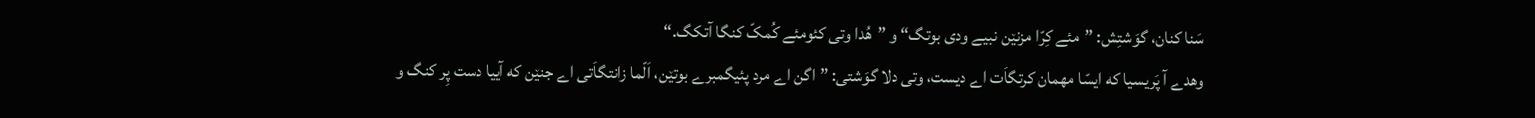سَنا کنان، گوَشتِش: ”مئے کِرّا مزنێن نبیے ودی بوتگ“ و ”هُدا وتی کئومئے کُمکّ کنگا آتکگ.“
وهدے آ پَریسیا که ایسّا مهمان کرتگاَت اے دیست، وتی دلا گوَشتی: ”اگن اے مرد پئیگمبرے بوتێن، اَلّما زانتگاَتی اے جنێن که آییا دست پِر کنگ و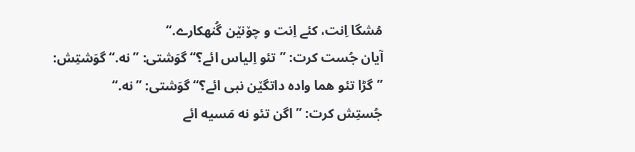مُشگا اِنت، کئے اِنت و چۆنێن گُنهکارے.“
آیان جُست کرت: ”تئو اِلیاس ائے؟“ گوَشتی: ”نه.“ گوَشتِش: ”گڑا تئو هما واده داتگێن نبی ائے؟“ گوَشتی: ”نه.“
جُستِش کرت: ”اگن تئو نه مَسیه ائے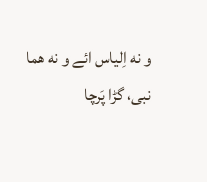و نه اِلیاس ائے و نه هما نبی، گڑا پَرچا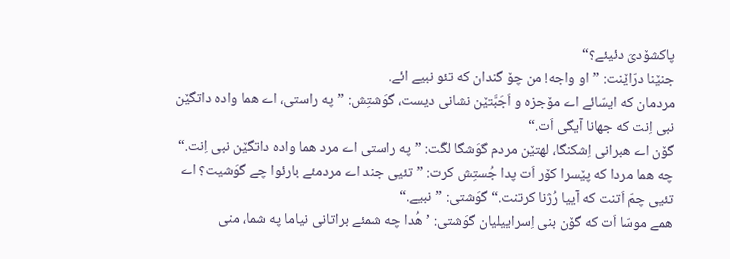پاکشۆدیَ دئیئے؟“
جنێنا درّاێنت: ”او واجه! من چۆ گندان که تئو نبیے ائے.
مردمان که ایسّائے اے مۆجزه و اَجَبَّتێن نشانی دیست، گوَشتِش: ”په راستی، اے هما واده داتگێن نبی اِنت که جهانا آیگی اَت.“
گۆن اے هبرانی اِشکنگا، لهتێن مردم گوَشگا لگّت: ”په راستی اے مرد هما واده داتگێن نبی اِنت.“
چه هما مردا که پێسرا کۆر اَت پدا جُستِش کرت: ”تئیی جند اے مردمئے بارئوا چے گوَشیت؟ اے تئیی چمّ اَتنت که آییا رُژنا کرتنت.“ گوَشتی: ”نبیے.“
همے موسّا اَت که گۆن بنی اِسراییلیان گوَشتی: ’هُدا چه شمئے براتانی نیاما په شما، منی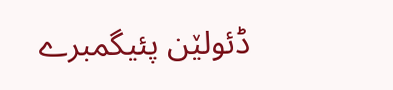ڈئولێن پئیگمبرے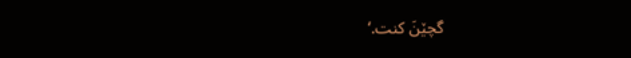گچێنَ کنت.‘